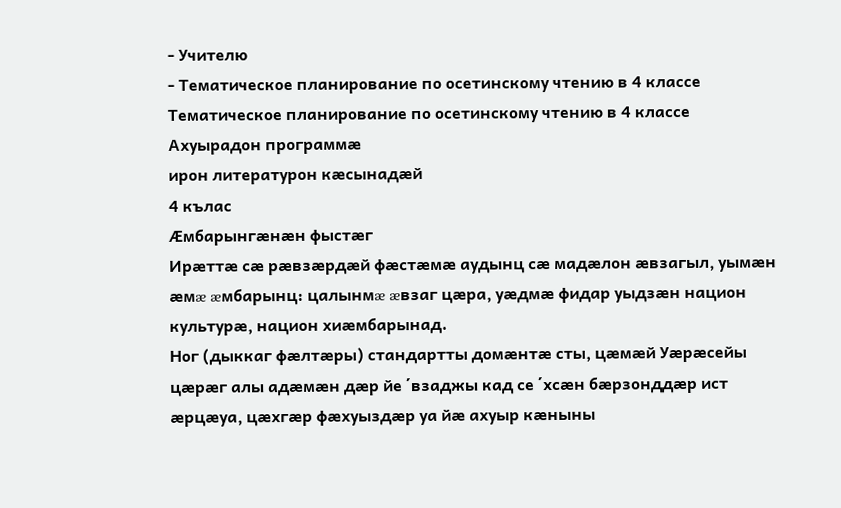- Учителю
- Тематическое планирование по осетинскому чтению в 4 классе
Тематическое планирование по осетинскому чтению в 4 классе
Ахуырадон программæ
ирон литературон кæсынадæй
4 кълас
Æмбарынгæнæн фыстæг
Ирæттæ сæ рæвзæрдæй фæстæмæ аудынц сæ мадæлон æвзагыл, уымæн æмæ æмбарынц: цалынмæ æвзаг цæра, уæдмæ фидар уыдзæн национ культурæ, национ хиæмбарынад.
Ног (дыккаг фæлтæры) стандартты домæнтæ сты, цæмæй Уæрæсейы цæрæг алы адæмæн дæр йе ΄взаджы кад се ΄хсæн бæрзонддæр ист æрцæуа, цæхгæр фæхуыздæр уа йæ ахуыр кæныны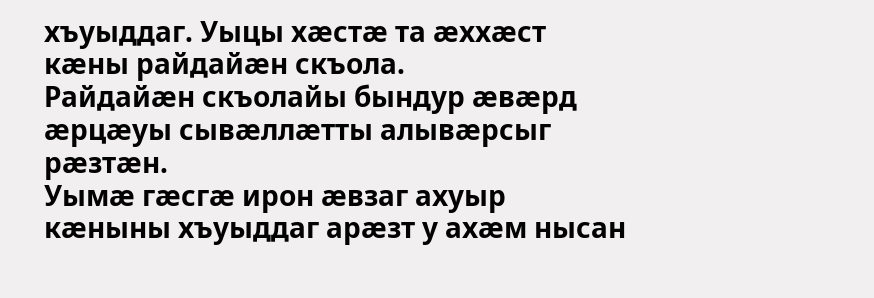хъуыддаг. Уыцы хæстæ та æххæст кæны райдайæн скъола.
Райдайæн скъолайы бындур æвæрд æрцæуы сывæллæтты алывæрсыг рæзтæн.
Уымæ гæсгæ ирон æвзаг ахуыр кæныны хъуыддаг арæзт у ахæм нысан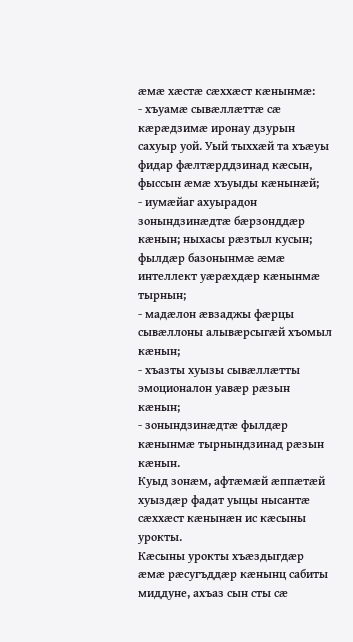æмæ хæстæ сæххæст кæнынмæ:
- хъуамæ сывæллæттæ сæ кæрæдзимæ иронау дзурын сахуыр уой. Уый тыххæй та хъæуы фидар фæлтæрддзинад кæсын, фыссын æмæ хъуыды кæнынæй;
- иумæйаг ахуырадон зонындзинæдтæ бæрзонддæр кæнын; ныхасы рæзтыл кусын; фылдæр базонынмæ æмæ интеллект уæрæхдæр кæнынмæ тырнын;
- мадæлон æвзаджы фæрцы сывæллоны алывæрсыгæй хъомыл кæнын;
- хъазты хуызы сывæллæтты эмоционалон уавæр рæзын кæнын;
- зонындзинæдтæ фылдæр кæнынмæ тырнындзинад рæзын кæнын.
Куыд зонæм, афтæмæй æппæтæй хуыздæр фадат уыцы нысантæ сæххæст кæнынæн ис кæсыны урокты.
Кæсыны урокты хъæздыгдæр æмæ рæсугъддæр кæнынц сабиты миддуне, ахъаз сын сты сæ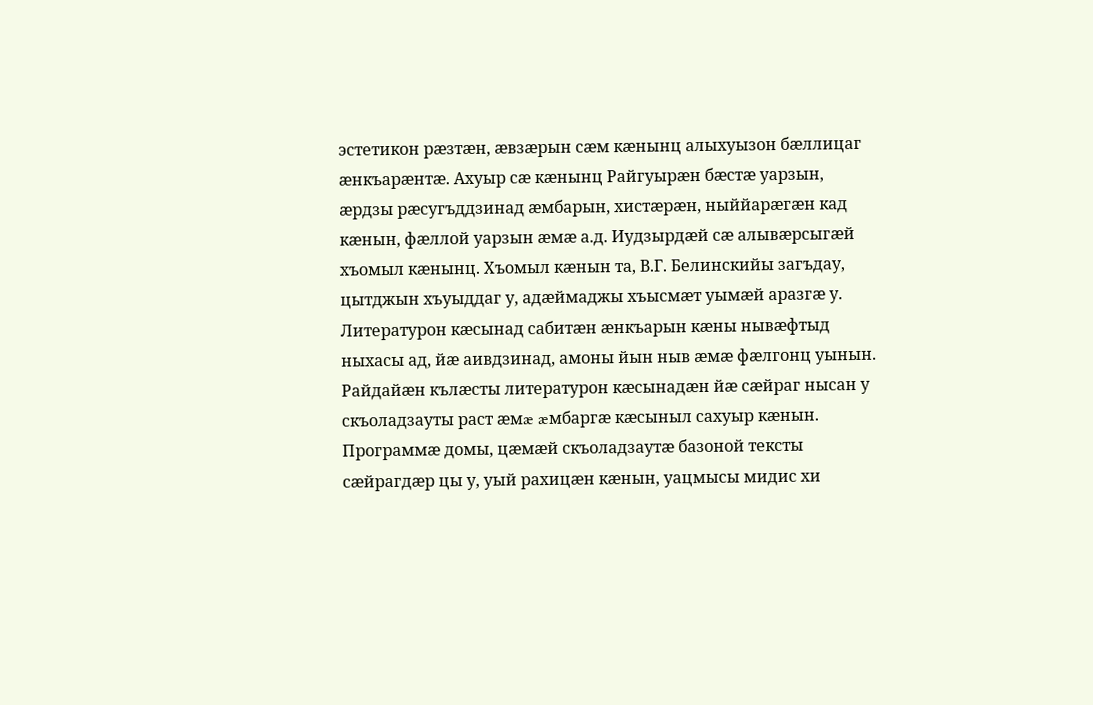эстетикон рæзтæн, æвзæрын сæм кæнынц алыхуызон бæллицаг æнкъарæнтæ. Ахуыр сæ кæнынц Райгуырæн бæстæ уарзын, æрдзы рæсугъддзинад æмбарын, хистæрæн, ныййарæгæн кад кæнын, фæллой уарзын æмæ а.д. Иудзырдæй сæ алывæрсыгæй хъомыл кæнынц. Хъомыл кæнын та, В.Г. Белинскийы загъдау, цытджын хъуыддаг у, адæймаджы хъысмæт уымæй аразгæ у.
Литературон кæсынад сабитæн æнкъарын кæны нывæфтыд ныхасы ад, йæ аивдзинад, амоны йын ныв æмæ фæлгонц уынын. Райдайæн кълæсты литературон кæсынадæн йæ сæйраг нысан у скъоладзауты раст æмæ æмбаргæ кæсыныл сахуыр кæнын.
Программæ домы, цæмæй скъоладзаутæ базоной тексты сæйрагдæр цы у, уый рахицæн кæнын, уацмысы мидис хи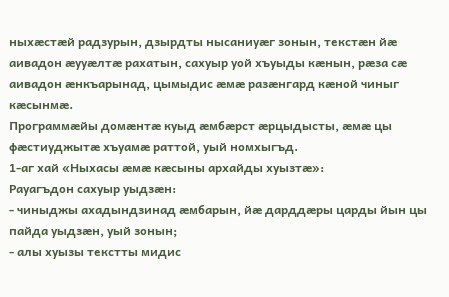ныхæстæй радзурын, дзырдты нысаниуæг зонын, текстæн йæ аивадон æууæлтæ рахатын, сахуыр уой хъуыды кæнын, рæза сæ аивадон æнкъарынад, цымыдис æмæ разæнгард кæной чиныг кæсынмæ.
Программæйы домæнтæ куыд æмбæрст æрцыдысты, æмæ цы фæстиуджытæ хъуамæ раттой, уый номхыгъд.
1-аг хай «Ныхасы æмæ кæсыны архайды хуызтæ»:
Рауагъдон сахуыр уыдзæн:
- чиныджы ахадындзинад æмбарын, йæ дарддæры царды йын цы пайда уыдзæн, уый зонын;
- алы хуызы текстты мидис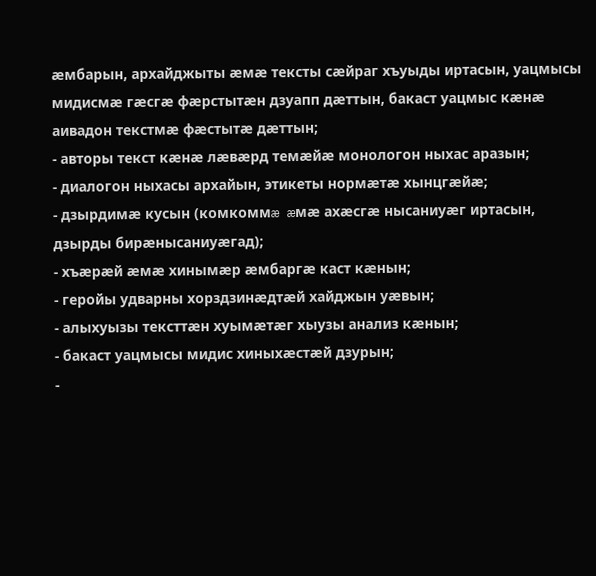æмбарын, архайджыты æмæ тексты сæйраг хъуыды иртасын, уацмысы мидисмæ гæсгæ фæрстытæн дзуапп дæттын, бакаст уацмыс кæнæ аивадон текстмæ фæстытæ дæттын;
- авторы текст кæнæ лæвæрд темæйæ монологон ныхас аразын;
- диалогон ныхасы архайын, этикеты нормæтæ хынцгæйæ;
- дзырдимæ кусын (комкоммæ æмæ ахæсгæ нысаниуæг иртасын, дзырды бирæнысаниуæгад);
- хъæрæй æмæ хинымæр æмбаргæ каст кæнын;
- геройы удварны хорздзинæдтæй хайджын уæвын;
- алыхуызы тексттæн хуымæтæг хыузы анализ кæнын;
- бакаст уацмысы мидис хиныхæстæй дзурын;
-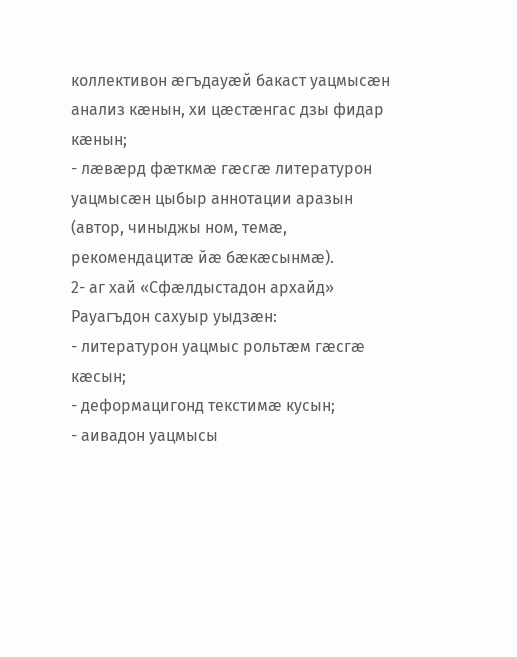коллективон æгъдауæй бакаст уацмысæн анализ кæнын, хи цæстæнгас дзы фидар кæнын;
- лæвæрд фæткмæ гæсгæ литературон уацмысæн цыбыр аннотации аразын (автор, чиныджы ном, темæ, рекомендацитæ йæ бæкæсынмæ).
2- аг хай «Сфæлдыстадон архайд»
Рауагъдон сахуыр уыдзæн:
- литературон уацмыс рольтæм гæсгæ кæсын;
- деформацигонд текстимæ кусын;
- аивадон уацмысы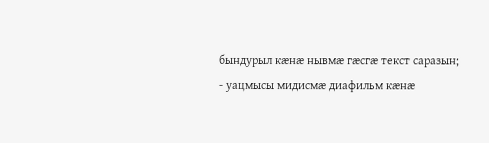бындурыл кæнæ нывмæ гæсгæ текст саразын;
- уацмысы мидисмæ диафильм кæнæ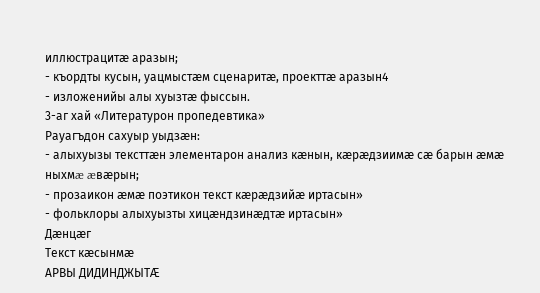иллюстрацитæ аразын;
- къордты кусын, уацмыстæм сценаритæ, проекттæ аразын4
- изложенийы алы хуызтæ фыссын.
3-аг хай «Литературон пропедевтика»
Рауагъдон сахуыр уыдзæн:
- алыхуызы тексттæн элементарон анализ кæнын, кæрæдзиимæ сæ барын æмæ ныхмæ æвæрын;
- прозаикон æмæ поэтикон текст кæрæдзийæ иртасын»
- фольклоры алыхуызты хицæндзинæдтæ иртасын»
Дæнцæг
Текст кæсынмæ
АРВЫ ДИДИНДЖЫТÆ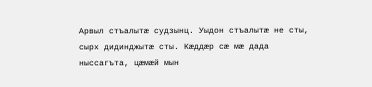Арвыл стъалытæ судзынц. Уыдон стъалытæ не сты, сырх дидинджытæ сты. Кæддæр сæ мæ дада ныссагъта, цæмæй мын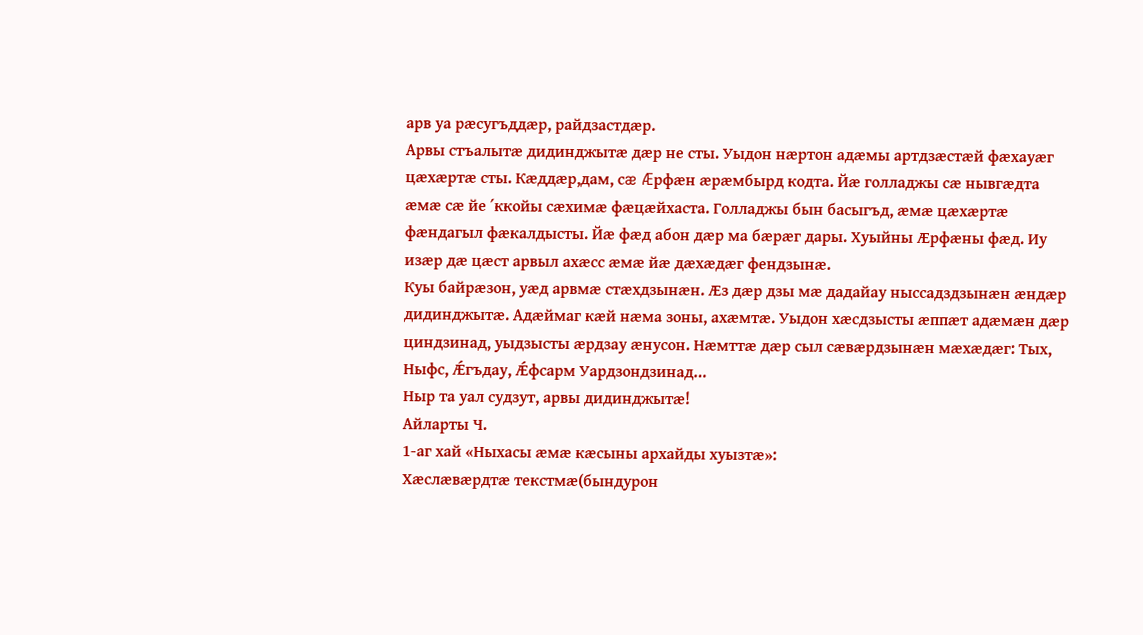арв уа рæсугъддæр, райдзастдæр.
Арвы стъалытæ дидинджытæ дæр не сты. Уыдон нæртон адæмы артдзæстæй фæхауæг цæхæртæ сты. Кæддæр,дам, сæ Æрфæн æрæмбырд кодта. Йæ голладжы сæ нывгæдта æмæ сæ йе ΄ккойы сæхимæ фæцæйхаста. Голладжы бын басыгъд, æмæ цæхæртæ фæндагыл фæкалдысты. Йæ фæд абон дæр ма бæрæг дары. Хуыйны Æрфæны фæд. Иу изæр дæ цæст арвыл ахæсс æмæ йæ дæхæдæг фендзынæ.
Куы байрæзон, уæд арвмæ стæхдзынæн. Æз дæр дзы мæ дадайау ныссадздзынæн æндæр дидинджытæ. Адæймаг кæй нæма зоны, ахæмтæ. Уыдон хæсдзысты æппæт адæмæн дæр циндзинад, уыдзысты æрдзау æнусон. Нæмттæ дæр сыл сæвæрдзынæн мæхæдæг: Тых, Ныфс, Ǽгъдау, Ǽфсарм Уардзондзинад…
Ныр та уал судзут, арвы дидинджытæ!
Айларты Ч.
1-аг хай «Ныхасы æмæ кæсыны архайды хуызтæ»:
Хæслæвæрдтæ текстмæ(бындурон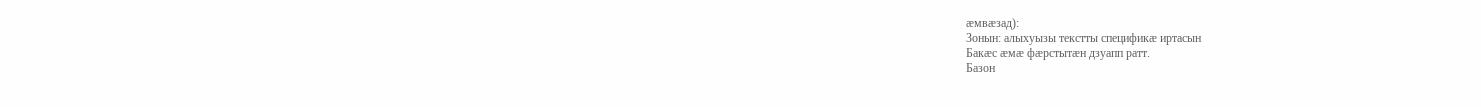æмвæзад):
Зонын: алыхуызы текстты спецификæ иртасын
Бакæс æмæ фæрстытæн дзуапп ратт.
Базон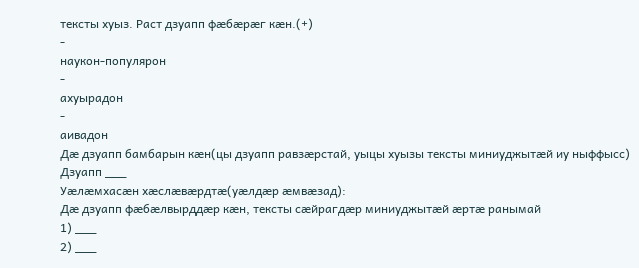тексты хуыз. Раст дзуапп фæбæрæг кæн.(+)
-
наукон-популярон
-
ахуырадон
-
аивадон
Дæ дзуапп бамбарын кæн(цы дзуапп равзæрстай, уыцы хуызы тексты миниуджытæй иу ныффысс)
Дзуапп ___
Уæлæмхасæн хæслæвæрдтæ(уæлдæр æмвæзад):
Дæ дзуапп фæбæлвырддæр кæн, тексты сæйрагдæр миниуджытæй æртæ ранымай
1) ___
2) ___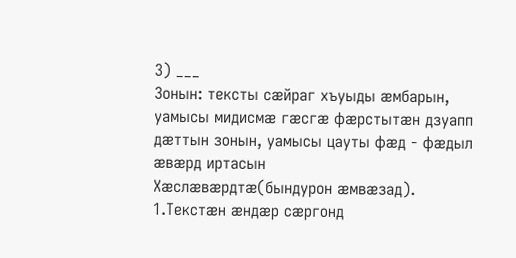3) ___
Зонын: тексты сæйраг хъуыды æмбарын, уамысы мидисмæ гæсгæ фæрстытæн дзуапп дæттын зонын, уамысы цауты фæд - фæдыл æвæрд иртасын
Хæслæвæрдтæ(бындурон æмвæзад).
1.Текстæн æндæр сæргонд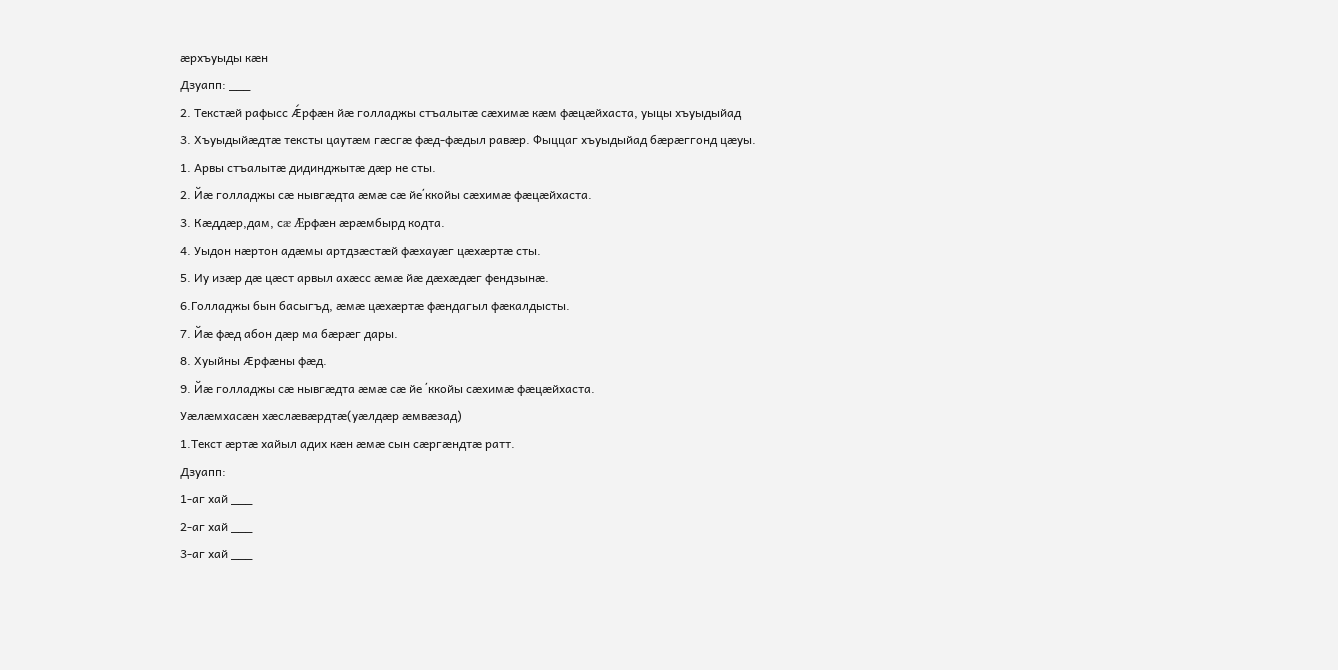æрхъуыды кæн
Дзуапп: ___
2. Текстæй рафысс Ǽрфæн йæ голладжы стъалытæ сæхимæ кæм фæцæйхаста, уыцы хъуыдыйад
3. Хъуыдыйæдтæ тексты цаутæм гæсгæ фæд-фæдыл равæр. Фыццаг хъуыдыйад бæрæггонд цæуы.
1. Арвы стъалытæ дидинджытæ дæр не сты.
2. Йæ голладжы сæ нывгæдта æмæ сæ йе΄ккойы сæхимæ фæцæйхаста.
3. Кæддæр,дам, сæ Æрфæн æрæмбырд кодта.
4. Уыдон нæртон адæмы артдзæстæй фæхауæг цæхæртæ сты.
5. Иу изæр дæ цæст арвыл ахæсс æмæ йæ дæхæдæг фендзынæ.
6.Голладжы бын басыгъд, æмæ цæхæртæ фæндагыл фæкалдысты.
7. Йæ фæд абон дæр ма бæрæг дары.
8. Хуыйны Æрфæны фæд.
9. Йæ голладжы сæ нывгæдта æмæ сæ йе ΄ккойы сæхимæ фæцæйхаста.
Уæлæмхасæн хæслæвæрдтæ(уæлдæр æмвæзад)
1.Текст æртæ хайыл адих кæн æмæ сын сæргæндтæ ратт.
Дзуапп:
1-аг хай ___
2-аг хай ___
3-аг хай ___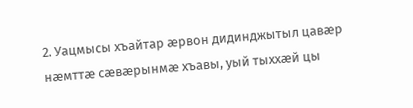2. Уацмысы хъайтар æрвон дидинджытыл цавæр нæмттæ сæвæрынмæ хъавы, уый тыххæй цы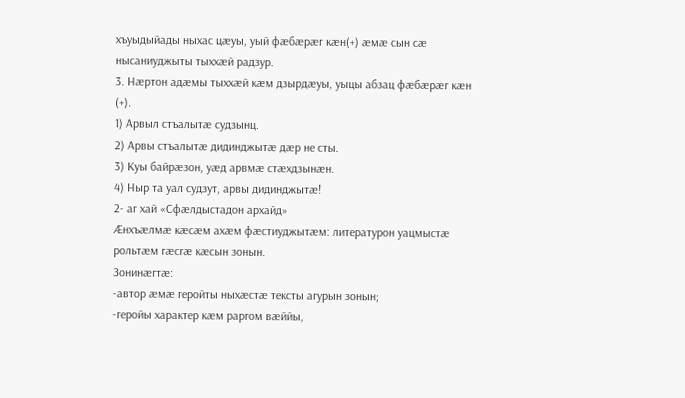хъуыдыйады ныхас цæуы, уый фæбæрæг кæн(+) æмæ сын сæ нысаниуджыты тыххæй радзур.
3. Нæртон адæмы тыххæй кæм дзырдæуы, уыцы абзац фæбæрæг кæн (+).
1) Арвыл стъалытæ судзынц.
2) Арвы стъалытæ дидинджытæ дæр не сты.
3) Куы байрæзон, уæд арвмæ стæхдзынæн.
4) Ныр та уал судзут, арвы дидинджытæ!
2- аг хай «Сфæлдыстадон архайд»
Æнхъæлмæ кæсæм ахæм фæстиуджытæм: литературон уацмыстæ рольтæм гæсгæ кæсын зонын.
Зонинæгтæ:
-автор æмæ геройты ныхæстæ тексты агурын зонын;
-геройы характер кæм раргом вæййы,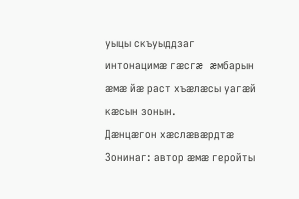уыцы скъуыддзаг интонацимæ гæсгæ æмбарын æмæ йæ раст хъæлæсы уагæй кæсын зонын.
Дæнцæгон хæслæвæрдтæ
Зонинаг: автор æмæ геройты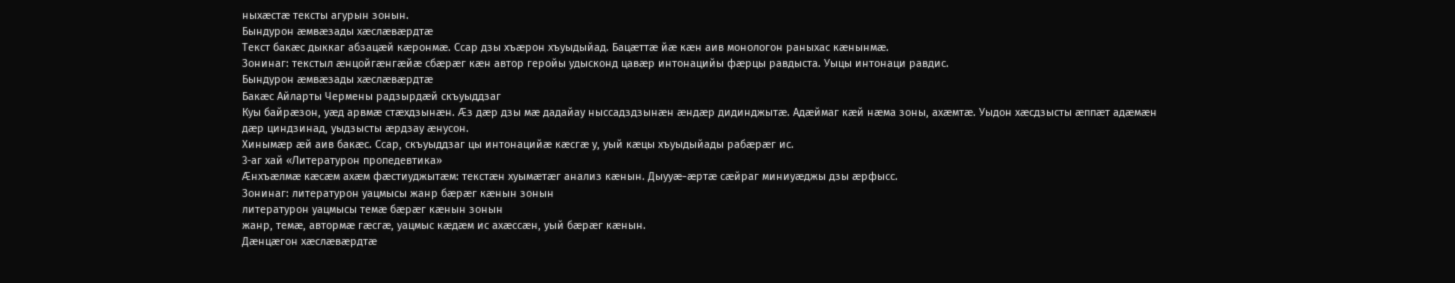ныхæстæ тексты агурын зонын.
Бындурон æмвæзады хæслæвæрдтæ
Текст бакæс дыккаг абзацæй кæронмæ. Ссар дзы хъæрон хъуыдыйад. Бацæттæ йæ кæн аив монологон раныхас кæнынмæ.
Зонинаг: текстыл æнцойгæнгæйæ сбæрæг кæн автор геройы удысконд цавæр интонацийы фæрцы равдыста. Уыцы интонаци равдис.
Бындурон æмвæзады хæслæвæрдтæ
Бакæс Айларты Чермены радзырдæй скъуыддзаг
Куы байрæзон, уæд арвмæ стæхдзынæн. Æз дæр дзы мæ дадайау ныссадздзынæн æндæр дидинджытæ. Адæймаг кæй нæма зоны, ахæмтæ. Уыдон хæсдзысты æппæт адæмæн дæр циндзинад, уыдзысты æрдзау æнусон.
Хинымæр æй аив бакæс. Ссар, скъуыддзаг цы интонацийæ кæсгæ у, уый кæцы хъуыдыйады рабæрæг ис.
3-аг хай «Литературон пропедевтика»
Æнхъæлмæ кæсæм ахæм фæстиуджытæм: текстæн хуымæтæг анализ кæнын. Дыууæ-æртæ сæйраг миниуæджы дзы æрфысс.
Зонинаг: литературон уацмысы жанр бæрæг кæнын зонын
литературон уацмысы темæ бæрæг кæнын зонын
жанр, темæ, автормæ гæсгæ, уацмыс кæдæм ис ахæссæн, уый бæрæг кæнын.
Дæнцæгон хæслæвæрдтæ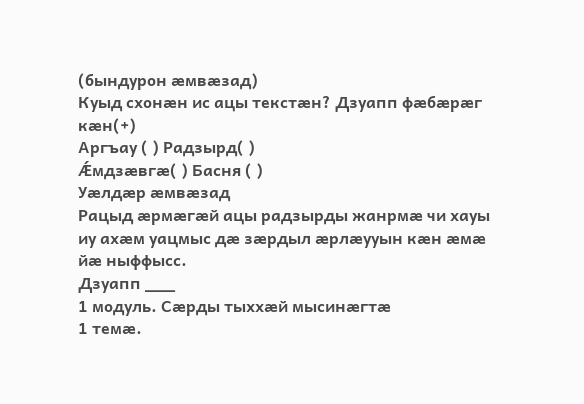(бындурон æмвæзад)
Куыд схонæн ис ацы текстæн? Дзуапп фæбæрæг кæн(+)
Аргъау ( ) Радзырд( )
Ǽмдзæвгæ( ) Басня ( )
Уæлдæр æмвæзад
Рацыд æрмæгæй ацы радзырды жанрмæ чи хауы иу ахæм уацмыс дæ зæрдыл æрлæууын кæн æмæ йæ ныффысс.
Дзуапп ___
1 модуль. Сæрды тыххæй мысинæгтæ
1 темæ.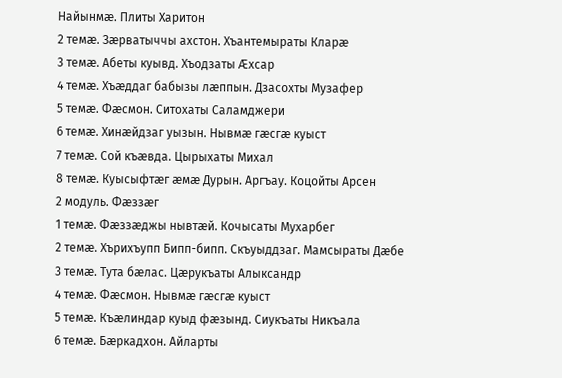Найынмæ. Плиты Харитон
2 темæ. Зæрватыччы ахстон. Хъантемыраты Кларӕ
3 темæ. Абеты куывд. Хъодзаты Ӕхсар
4 темæ. Хъӕддаг бабызы лæппын. Дзасохты Музафер
5 темæ. Фӕсмон. Ситохаты Саламджери
6 темæ. Хинӕйдзаг уызын. Нывмæ гæсгæ куыст
7 темæ. Сой къӕвда. Цырыхаты Михал
8 темæ. Куысыфтӕг ӕмӕ Дурын. Аргъау. Коцойты Арсен
2 модуль. Фæззæг
1 темæ. Фӕззӕджы нывтӕй. Кочысаты Мухарбег
2 темæ. Хърихъупп Бипп-бипп. Скъуыддзаг. Мамсыраты Дӕбе
3 темæ. Тута бæлас. Цæрукъаты Алыксандр
4 темæ. Фӕсмон. Нывмӕ гӕсгӕ куыст
5 темæ. Къӕлиндар куыд фӕзынд. Сиукъаты Никъала
6 темæ. Бӕркадхон. Айларты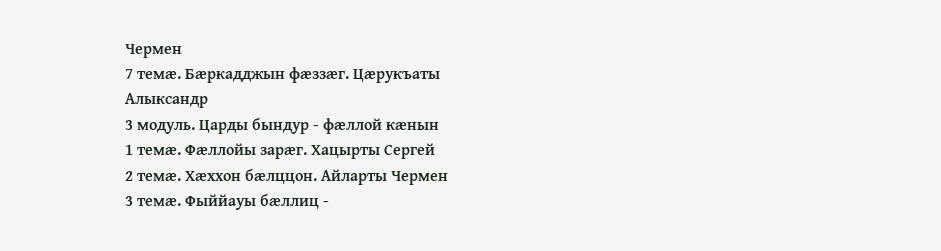Чермен
7 темæ. Бӕркадджын фӕззӕг. Цӕрукъаты Алыксандр
3 модуль. Царды бындур - фæллой кæнын
1 темæ. Фӕллойы зарӕг. Хацырты Сергей
2 темæ. Хӕххон бӕлццон. Айларты Чермен
3 темæ. Фыййауы бӕллиц -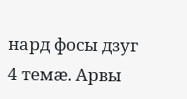нард фосы дзуг
4 темæ. Арвы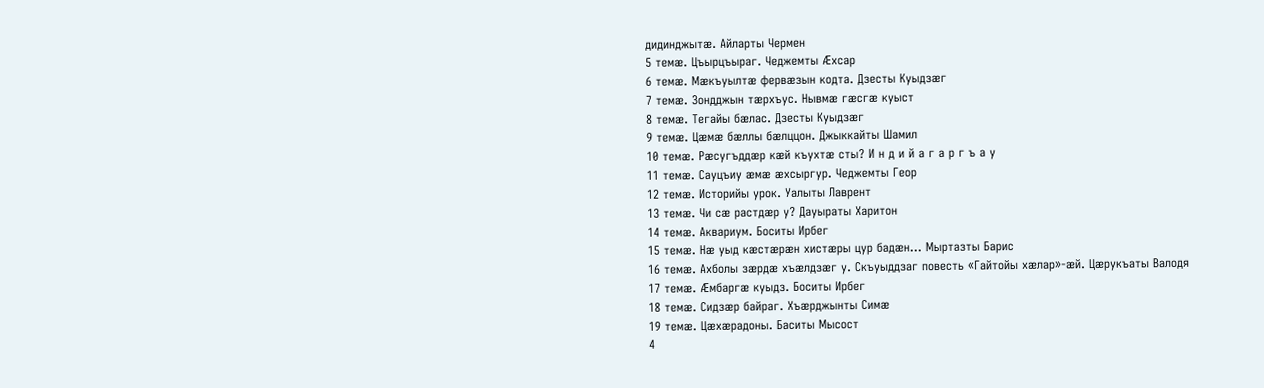дидинджытӕ. Айларты Чермен
5 темæ. Цъырцъыраг. Чеджемты Ӕхсар
6 темæ. Мӕкъуылтӕ фервӕзын кодта. Дзесты Куыдзӕг
7 темæ. Зондджын тӕрхъус. Нывмæ гæсгæ куыст
8 темæ. Тегайы бӕлас. Дзесты Куыдзӕг
9 темæ. Цӕмӕ бӕллы бӕлццон. Джыккайты Шамил
10 темæ. Рӕсугъддӕр кӕй къухтӕ сты? И н д и й а г а р г ъ а у
11 темæ. Сауцъиу æмæ ӕхсыргур. Чеджемты Геор
12 темæ. Историйы урок. Уалыты Лаврент
13 темæ. Чи сæ растдæр у? Дауыраты Харитон
14 темæ. Аквариум. Боситы Ирбег
15 темæ. Нӕ уыд кӕстӕрӕн хистӕры цур бадӕн... Мыртазты Барис
16 темæ. Ахболы зæрдæ хъæлдзæг у. Скъуыддзаг повесть «Гайтойы хæлар»-æй. Цӕрукъаты Валодя
17 темæ. Æмбаргæ куыдз. Боситы Ирбег
18 темæ. Сидзæр байраг. Хъӕрджынты Симӕ
19 темæ. Цæхæрадоны. Баситы Мысост
4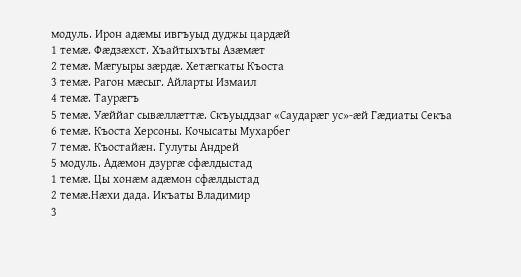модуль. Ирон адæмы ивгъуыд дуджы цардæй
1 темæ. Фæдзæхст. Хъайтыхъты Азӕмӕт
2 темæ. Мӕгуыры зӕрдӕ. Хетӕгкаты Къоста
3 темæ. Рагон мӕсыг. Айларты Измаил
4 темæ. Таурӕгъ
5 темæ. Уӕййаг сывӕллӕттӕ. Скъуыддзаг «Саударæг ус»-æй Гӕдиаты Секъа
6 темæ. Къоста Херсоны. Кочысаты Мухарбег
7 темæ. Къостайӕн. Гулуты Андрей
5 модуль. Адæмон дзургæ сфæлдыстад
1 темæ. Цы хонӕм адӕмон сфӕлдыстад
2 темæ.Нæхи дада. Икъаты Владимир
3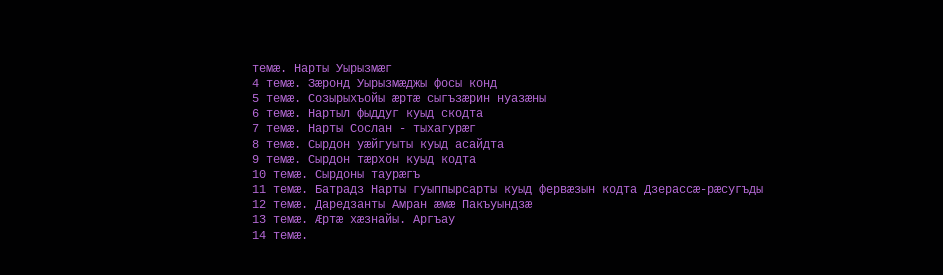темæ. Нарты Уырызмæг
4 темæ. Зæронд Уырызмӕджы фосы конд
5 темæ. Созырыхъойы ӕртӕ сыгъзӕрин нуазæны
6 темæ. Нартыл фыддуг куыд скодта
7 темæ. Нарты Сослан - тыхагурæг
8 темæ. Сырдон уӕйгуыты куыд асайдта
9 темæ. Сырдон тӕрхон куыд кодта
10 темæ. Сырдоны таурӕгъ
11 темæ. Батрадз Нарты гуыппырсарты куыд фервӕзын кодта Дзерассæ-рæсугъды
12 темæ. Даредзанты Амран æмæ Пакъуындзæ
13 темæ. Ӕртӕ хӕзнайы. Аргъау
14 темæ.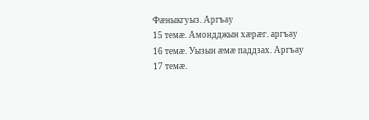Фæныкгуыз. Аргъау
15 темæ. Амондджын хӕрӕг. аргъау
16 темæ. Уызын æмæ паддзах. Аргъау
17 темæ.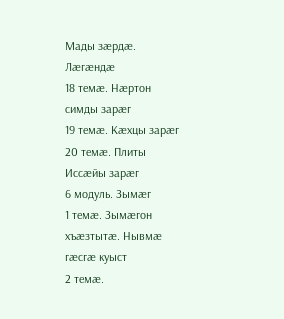Мады зæрдæ. Лæгæндæ
18 темæ. Нӕртон симды зарæг
19 темæ. Кӕхцы зарӕг
20 темæ. Плиты Иссӕйы зарӕг
6 модуль. Зымæг
1 темæ. Зымӕгон хъӕзтытӕ. Нывмæ гæсгæ куыст
2 темæ.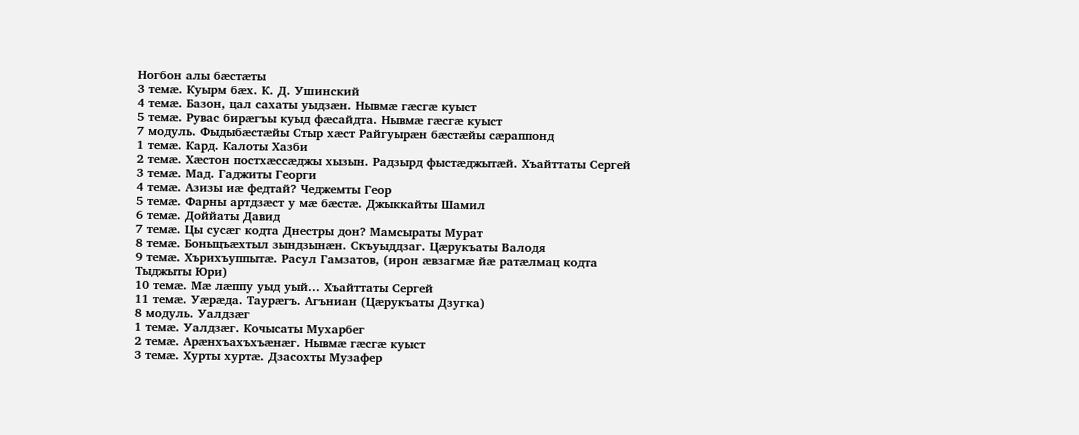Ногбон алы бæстæты
3 темæ. Куырм бӕх. К. Д. Ушинский
4 темæ. Базон, цал сахаты уыдзӕн. Нывмæ гæсгæ куыст
5 темæ. Рувас бирæгъы куыд фæсайдта. Нывмæ гæсгæ куыст
7 модуль. Фыдыбæстæйы Стыр хæст Райгуырæн бæстæйы сæраппонд
1 темæ. Кард. Калоты Хазби
2 темæ. Хӕстон постхæссæджы хызын. Радзырд фыстæджытæй. Хъайттаты Сергей
3 темæ. Мад. Гаджиты Георги
4 темæ. Азизы иӕ федтай? Чеджемты Геор
5 темæ. Фарны артдзӕст у мӕ бӕстӕ. Джыккайты Шамил
6 темæ. Доййаты Давид
7 темæ. Цы сусӕг кодта Днестры дон? Мамсыраты Мурат
8 темæ. Боныцъӕхтыл зындзынӕн. Скъуыддзаг. Цӕрукъаты Валодя
9 темæ. Хърихъуппытæ. Расул Гамзатов, (ирон æвзагмæ йæ ратæлмац кодта
Тыджыты Юри)
10 темæ. Мӕ лӕппу уыд уый... Хъайттаты Сергей
11 темæ. Уӕрӕда. Таурæгъ. Агъниан (Цӕрукъаты Дзугка)
8 модуль. Уалдзæг
1 темæ. Уалдзӕг. Кочысаты Мухарбег
2 темæ. Арӕнхъахъхъӕнӕг. Нывмæ гæсгæ куыст
3 темæ. Хурты хуртӕ. Дзасохты Музафер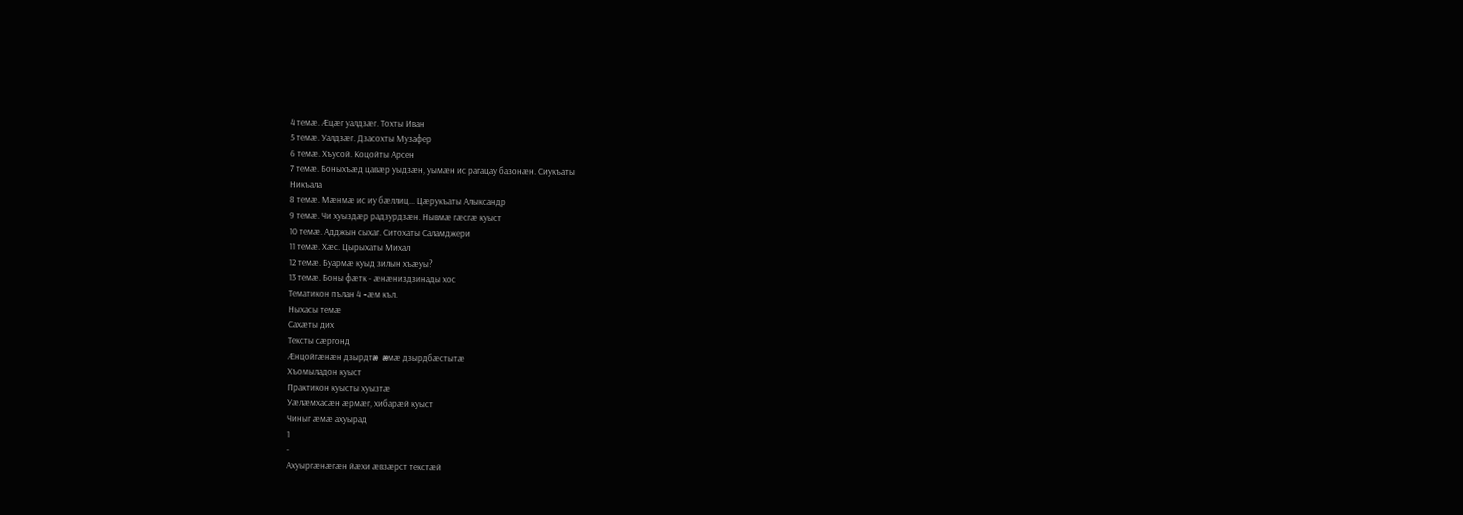4 темæ. Ӕцӕг уалдзӕг. Тохты Иван
5 темæ. Уалдзӕг. Дзасохты Музафер
6 темæ. Хъусой. Коцойты Арсен
7 темæ. Боныхъӕд цавӕр уыдзӕн, уымӕн ис рагацау базонӕн. Сиукъаты
Никъала
8 темæ. Мӕнмӕ ис иу бӕллиц... Цӕрукъаты Алыксандр
9 темæ. Чи хуыздӕр радзурдзӕн. Нывмæ гæсгæ куыст
10 темæ. Адджын сыхаг. Ситохаты Саламджери
11 темæ. Хӕс. Цырыхаты Михал
12 темæ. Буармӕ куыд зилын хъӕуы?
13 темæ. Боны фӕтк - ӕнӕниздзинады хос
Тематикон пълан 4 -æм къл.
Ныхасы темæ
Сахæты дих
Тексты сæргонд
Æнцойгæнæн дзырдтæ æмæ дзырдбæстытæ
Хъомыладон куыст
Практикон куысты хуызтæ
Уæлæмхасæн æрмæг, хибарæй куыст
Чиныг æмæ ахуырад
1
-
Ахуыргæнæгæн йæхи æвзæрст текстæй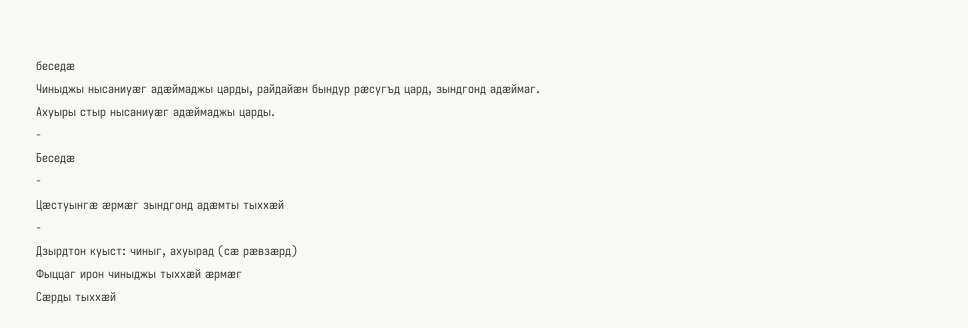беседæ
Чиныджы нысаниуæг адæймаджы царды, райдайæн бындур рæсугъд цард, зындгонд адæймаг.
Ахуыры стыр нысаниуæг адæймаджы царды.
-
Беседæ
-
Цæстуынгæ æрмæг зындгонд адæмты тыххæй
-
Дзырдтон куыст: чиныг, ахуырад (сæ рæвзæрд)
Фыццаг ирон чиныджы тыххæй æрмæг
Сæрды тыххæй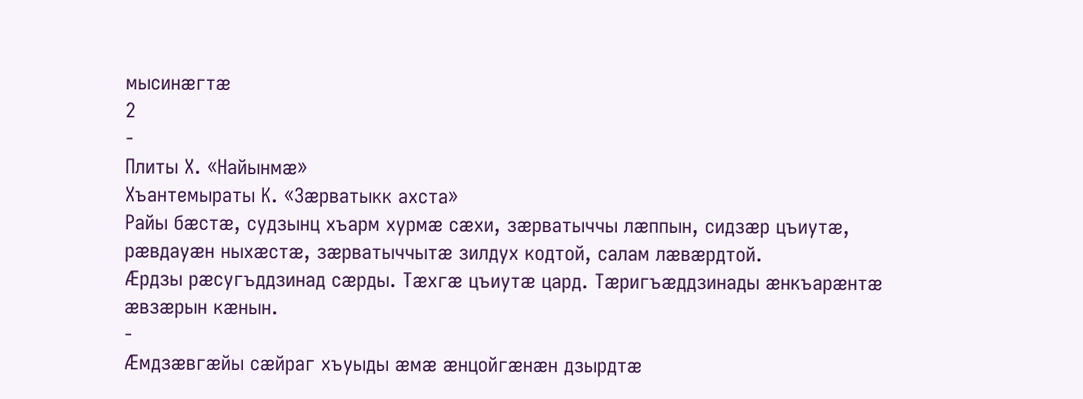мысинæгтæ
2
-
Плиты Х. «Найынмæ»
Хъантемыраты К. «Зæрватыкк ахста»
Райы бæстæ, судзынц хъарм хурмæ сæхи, зæрватыччы лæппын, сидзæр цъиутæ, рæвдауæн ныхæстæ, зæрватыччытæ зилдух кодтой, салам лæвæрдтой.
Æрдзы рæсугъддзинад сæрды. Тæхгæ цъиутæ цард. Тæригъæддзинады æнкъарæнтæ æвзæрын кæнын.
-
Æмдзæвгæйы сæйраг хъуыды æмæ æнцойгæнæн дзырдтæ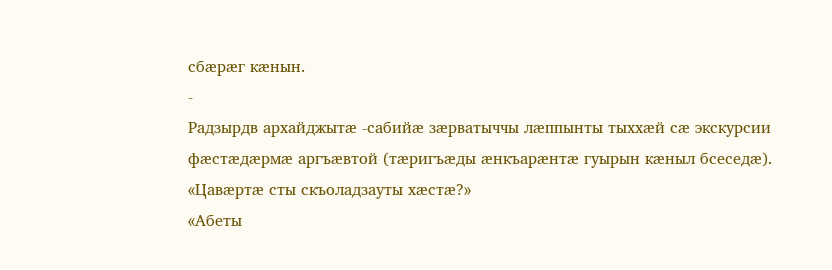сбæрæг кæнын.
-
Радзырдв архайджытæ -сабийæ зæрватыччы лæппынты тыххæй сæ экскурсии фæстæдæрмæ аргъæвтой (тæригъæды æнкъарæнтæ гуырын кæныл бсеседæ).
«Цавæртæ сты скъоладзауты хæстæ?»
«Абеты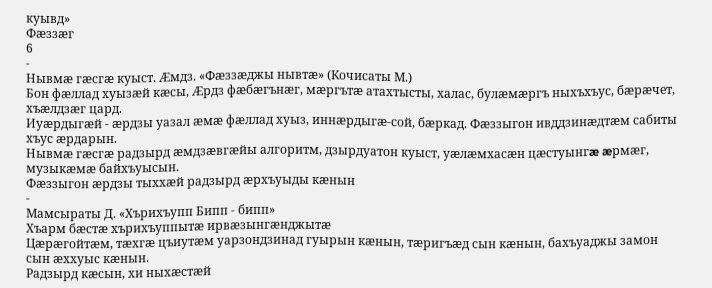куывд»
Фæззæг
6
-
Нывмæ гæсгæ куыст. Æмдз. «Фæззæджы нывтæ» (Кочисаты М.)
Бон фæллад хуызæй кæсы, Æрдз фæбæгънæг, мæргътæ атахтысты, халас, булæмæргъ ныхъхъус, бæрæчет, хъæлдзæг цард.
Иуæрдыгæй - æрдзы уазал æмæ фæллад хуыз, иннæрдыгæ-сой, бæркад. Фæззыгон ивддзинæдтæм сабиты хъус æрдарын.
Нывмæ гæсгæ радзырд æмдзæвгæйы алгоритм, дзырдуатон куыст, уæлæмхасæн цæстуынгæ æрмæг, музыкæмæ байхъуысын.
Фæззыгон æрдзы тыххæй радзырд æрхъуыды кæнын
-
Мамсыраты Д. «Хърихъупп Бипп - бипп»
Хъарм бæстæ хърихъуппытæ ирвæзынгæнджытæ
Цæрæгойтæм, тæхгæ цъиутæм уарзондзинад гуырын кæнын, тæригъæд сын кæнын, бахъуаджы замон сын æххуыс кæнын.
Радзырд кæсын, хи ныхæстæй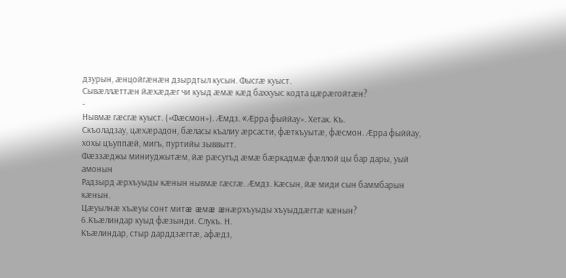дзурын, æнцойгæнæн дзырдтыл кусын. Фысгæ куыст.
Сывæллæттæн йæхæдæг чи куыд æмæ кæд баххуыс кодта цæрæгойтæн?
-
Нывмæ гæсгæ куыст. («Фæсмон»). Æмдз. «Æрра фыййау». Хетак. Къ.
Скъоладзау, цæхæрадон, бæласы къалиу æрсасти, фæткъуытæ, фæсмон. Æрра фыййау, хохы цъуппæй, мигъ, пуртийы зыввытт.
Фæззæджы миниуджытæм, йæ рæсугъд æмæ бæркадмæ фæллой цы бар дары, уый амонын
Радзырд æрхъуыды кæнын нывмæ гæсгæ. Æмдз. Кæсын, йæ миди сын баммбарын кæнын.
Цæуылнæ хъæуы сонт митæ æмæ æнæрхъуыды хъуыддæгтæ кæнын?
6.Къæлиндар куыд фæзынди. Слукъ. Н.
Къæлиндар, стыр дарддзæгтæ, афæдз,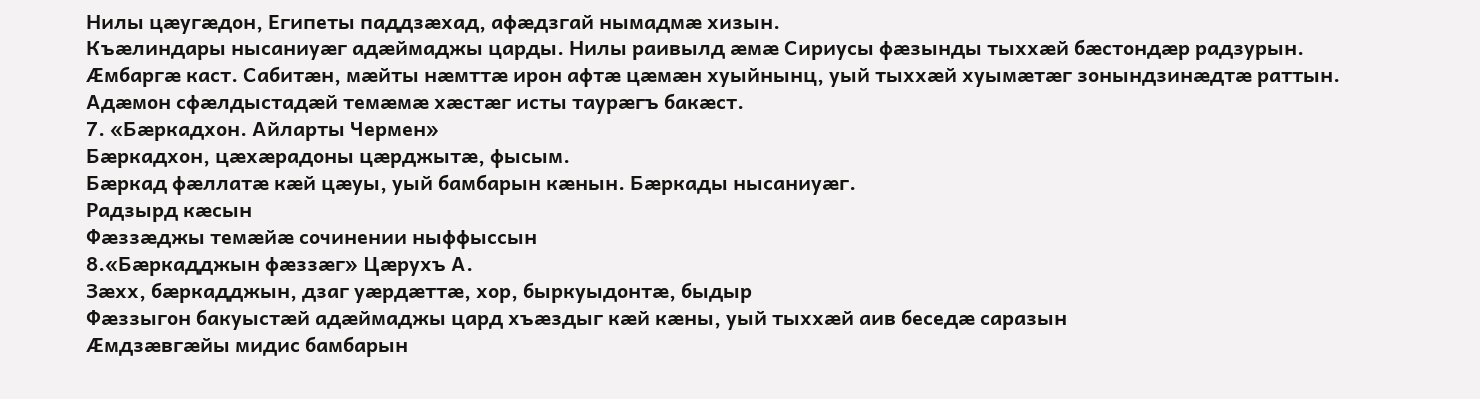Нилы цæугæдон, Египеты паддзæхад, афæдзгай нымадмæ хизын.
Къæлиндары нысаниуæг адæймаджы царды. Нилы раивылд æмæ Сириусы фæзынды тыххæй бæстондæр радзурын.
Æмбаргæ каст. Сабитæн, мæйты нæмттæ ирон афтæ цæмæн хуыйнынц, уый тыххæй хуымæтæг зонындзинæдтæ раттын.
Адæмон сфæлдыстадæй темæмæ хæстæг исты таурæгъ бакæст.
7. «Бæркадхон. Айларты Чермен»
Бæркадхон, цæхæрадоны цæрджытæ, фысым.
Бæркад фæллатæ кæй цæуы, уый бамбарын кæнын. Бæркады нысаниуæг.
Радзырд кæсын
Фæззæджы темæйæ сочинении ныффыссын
8.«Бæркадджын фæззæг» Цæрухъ А.
Зæхх, бæркадджын, дзаг уæрдæттæ, хор, быркуыдонтæ, быдыр
Фæззыгон бакуыстæй адæймаджы цард хъæздыг кæй кæны, уый тыххæй аив беседæ саразын
Æмдзæвгæйы мидис бамбарын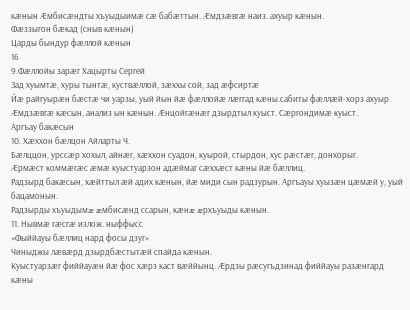кæнын Æмбисæндты хъуыдыимæ сæ бабæттын. Æмдзæвгæ наиз. ахуыр кæнын.
Фæззыгон бæкад (сныв кæнын)
Царды бындур фæллой кæнын
16
9.Фæллойы зарæг Хацырты Сергей
Зад хуымтæ, хуры тынтæ, куствæллой, зæххы сой, зад æфсиртæ
Йæ райгуырæн бæстæ чи уарзы, уый йын йæ фæллойæ лæггад кæны.сабиты фæллæй-хорз ахуыр.
Æмдзæвгæ кæсын, анализ ын кæнын. Æнцойгæнæг дзырдтыл куыст. Сæргондимæ куыст.
Аргъау бакæсын
10. Хæххон бæлцон Айларты Ч.
Бæлццон, урссæр хохыл, айнæг, хæххон суадон, куырой, стырдон, хус рæстæг, донхорыг.
Æрмæст коммæгæс æмæ куыстуарзон адæймаг сæххæст кæны йæ бæллиц.
Радзырд бакæсын, хæйттыл æй адих кæнын, йæ миди сын радзурын. Аргъауы хуызæн цæмæй у, уый бацамонын.
Радзырды хъуыдымæ æмбисæнд ссарын, кæнæ æрхъуыды кæнын.
11. Нывмæ гæсгæ излож. ныффысс
«Фыййауы бæллиц нард фосы дзуг»
Чиныджы лæвæрд дзырдбæстытæй спайда кæнын.
Куыстуарзæг фиййауæн йæ фос хæрз каст вæййынц. Æрдзы рæсугъдзинад фиййауы разæнгард кæны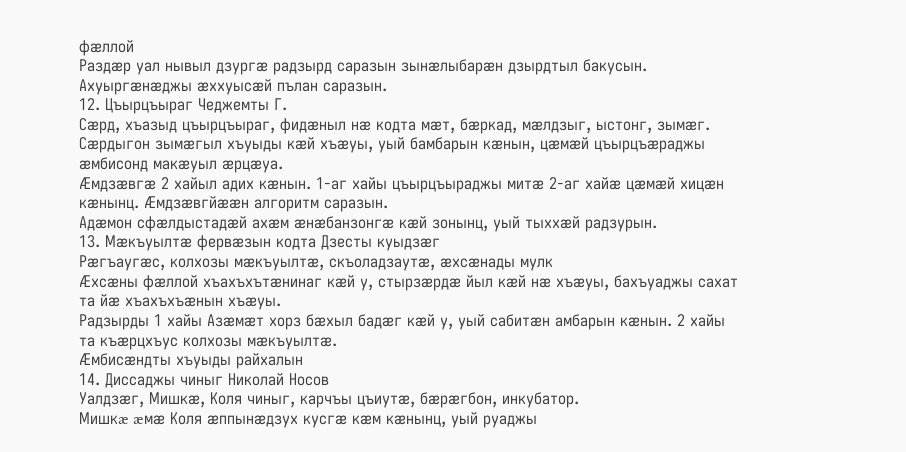фæллой
Раздæр уал нывыл дзургæ радзырд саразын зынæлыбарæн дзырдтыл бакусын. Ахуыргæнæджы æххуысæй пълан саразын.
12. Цъырцъыраг Чеджемты Г.
Сæрд, хъазыд цъырцъыраг, фидæныл нæ кодта мæт, бæркад, мæлдзыг, ыстонг, зымæг.
Сæрдыгон зымæгыл хъуыды кæй хъæуы, уый бамбарын кæнын, цæмæй цъырцъæраджы æмбисонд макæуыл æрцæуа.
Æмдзæвгæ 2 хайыл адих кæнын. 1-аг хайы цъырцъыраджы митæ 2-аг хайæ цæмæй хицæн кæнынц. Æмдзæвгйææн алгоритм саразын.
Адæмон сфæлдыстадæй ахæм æнæбанзонгæ кæй зонынц, уый тыххæй радзурын.
13. Мæкъуылтæ фервæзын кодта Дзесты куыдзæг
Рæгъаугæс, колхозы мæкъуылтæ, скъоладзаутæ, æхсæнады мулк
Æхсæны фæллой хъахъхътæнинаг кæй у, стырзæрдæ йыл кæй нæ хъæуы, бахъуаджы сахат та йæ хъахъхъæнын хъæуы.
Радзырды 1 хайы Азæмæт хорз бæхыл бадæг кæй у, уый сабитæн амбарын кæнын. 2 хайы та къæрцхъус колхозы мæкъуылтæ.
Æмбисæндты хъуыды райхалын
14. Диссаджы чиныг Николай Носов
Уалдзæг, Мишкæ, Коля чиныг, карчъы цъиутæ, бæрæгбон, инкубатор.
Мишкæ æмæ Коля æппынæдзух кусгæ кæм кæнынц, уый руаджы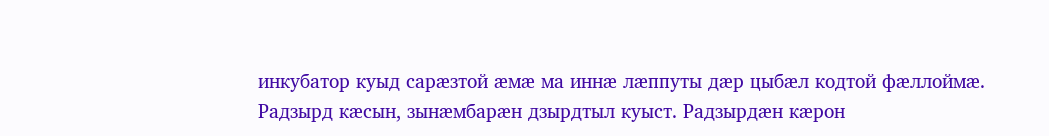инкубатор куыд сарæзтой æмæ ма иннæ лæппуты дæр цыбæл кодтой фæллоймæ.
Радзырд кæсын, зынæмбарæн дзырдтыл куыст. Радзырдæн кæрон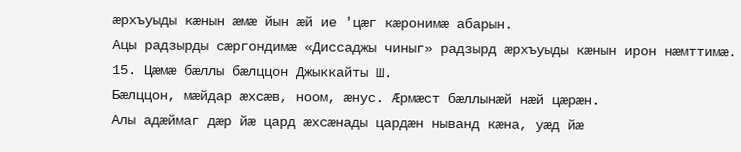æрхъуыды кæнын æмæ йын æй ие 'цæг кæронимæ абарын.
Ацы радзырды сæргондимæ «Диссаджы чиныг» радзырд æрхъуыды кæнын ирон нæмттимæ.
15. Цæмæ бæллы бæлццон Джыккайты Ш.
Бæлццон, мæйдар æхсæв, ноом, æнус. Æрмæст бæллынæй нæй цæрæн.
Алы адæймаг дæр йæ цард æхсæнады цардæн ныванд кæна, уæд йæ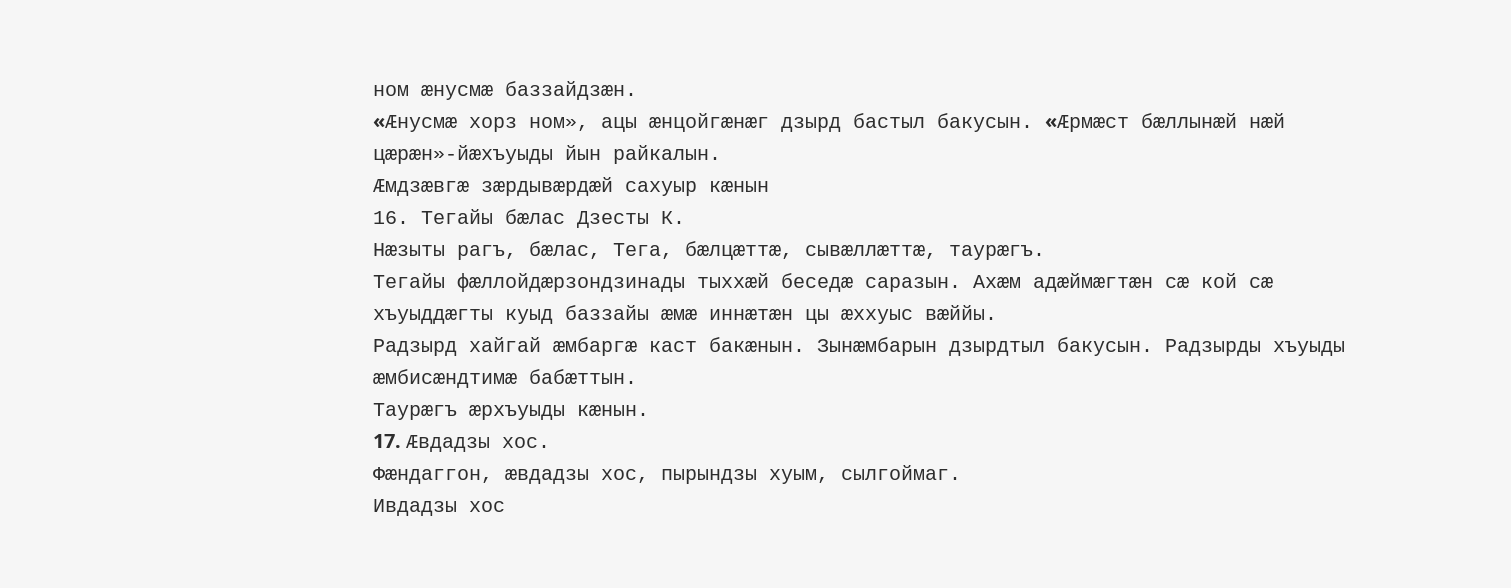ном æнусмæ баззайдзæн.
«Æнусмæ хорз ном», ацы æнцойгæнæг дзырд бастыл бакусын. «Æрмæст бæллынæй нæй цæрæн»-йæхъуыды йын райкалын.
Æмдзæвгæ зæрдывæрдæй сахуыр кæнын
16. Тегайы бæлас Дзесты К.
Нæзыты рагъ, бæлас, Тега, бæлцæттæ, сывæллæттæ, таурæгъ.
Тегайы фæллойдæрзондзинады тыххæй беседæ саразын. Ахæм адæймæгтæн сæ кой сæ хъуыддæгты куыд баззайы æмæ иннæтæн цы æххуыс вæййы.
Радзырд хайгай æмбаргæ каст бакæнын. Зынæмбарын дзырдтыл бакусын. Радзырды хъуыды æмбисæндтимæ бабæттын.
Таурæгъ æрхъуыды кæнын.
17. Æвдадзы хос.
Фæндаггон, æвдадзы хос, пырындзы хуым, сылгоймаг.
Ивдадзы хос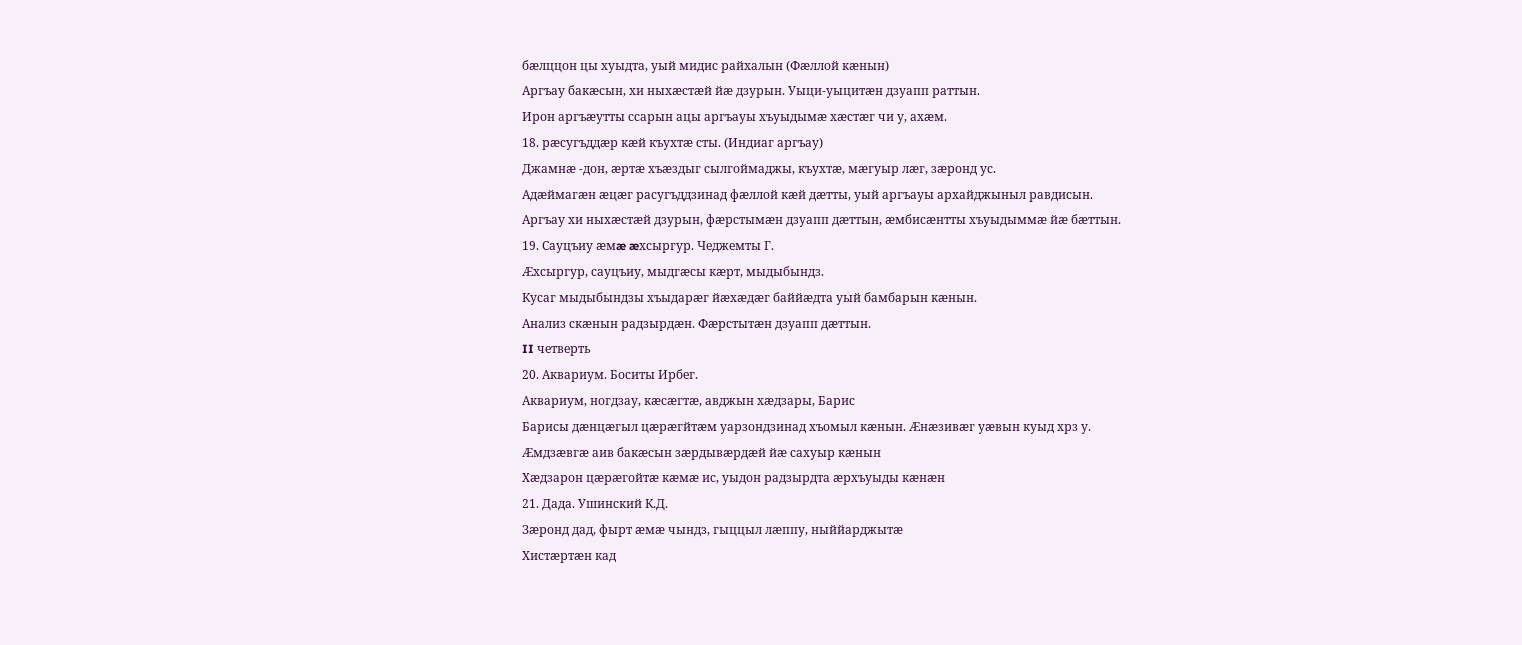бæлццон цы хуыдта, уый мидис райхалын (Фæллой кæнын)
Аргъау бакæсын, хи ныхæстæй йæ дзурын. Уыци-уыцитæн дзуапп раттын.
Ирон аргъæутты ссарын ацы аргъауы хъуыдымæ хæстæг чи у, ахæм.
18. рæсугъддæр кæй къухтæ сты. (Индиаг аргъау)
Джамнæ -дон, æртæ хъæздыг сылгоймаджы, къухтæ, мæгуыр лæг, зæронд ус.
Адæймагæн æцæг расугъддзинад фæллой кæй дæтты, уый аргъауы архайджыныл равдисын.
Аргъау хи ныхæстæй дзурын, фæрстымæн дзуапп дæттын, æмбисæнтты хъуыдыммæ йæ бæттын.
19. Сауцъиу æмæ æхсыргур. Чеджемты Г.
Æхсыргур, сауцъиу, мыдгæсы кæрт, мыдыбындз.
Кусаг мыдыбындзы хъыдарæг йæхæдæг баййæдта уый бамбарын кæнын.
Анализ скæнын радзырдæн. Фæрстытæн дзуапп дæттын.
II четверть
20. Аквариум. Боситы Ирбег.
Аквариум, ногдзау, кæсæгтæ, авджын хæдзары, Барис
Барисы дæнцæгыл цæрæгйтæм уарзондзинад хъомыл кæнын. Æнæзивæг уæвын куыд хрз у.
Æмдзæвгæ аив бакæсын зæрдывæрдæй йæ сахуыр кæнын
Хæдзарон цæрæгойтæ кæмæ ис, уыдон радзырдта æрхъуыды кæнæн
21. Дада. Ушинский К.Д.
Зæронд дад, фырт æмæ чындз, гыццыл лæппу, ныййарджытæ
Хистæртæн кад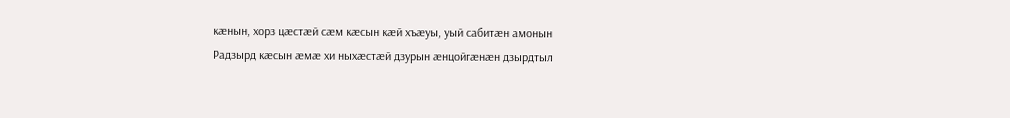кæнын, хорз цæстæй сæм кæсын кæй хъæуы, уый сабитæн амонын
Радзырд кæсын æмæ хи ныхæстæй дзурын æнцойгæнæн дзырдтыл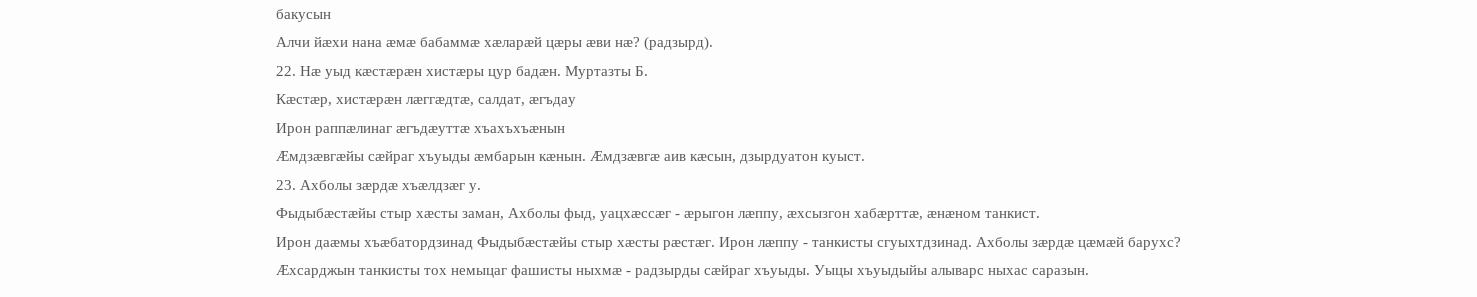бакусын
Алчи йæхи нана æмæ бабаммæ хæларæй цæры æви нæ? (радзырд).
22. Нæ уыд кæстæрæн хистæры цур бадæн. Муртазты Б.
Кæстæр, хистæрæн лæггæдтæ, салдат, æгъдау
Ирон раппæлинаг æгъдæуттæ хъахъхъæнын
Æмдзæвгæйы сæйраг хъуыды æмбарын кæнын. Æмдзæвгæ аив кæсын, дзырдуатон куыст.
23. Ахболы зæрдæ хъæлдзæг у.
Фыдыбæстæйы стыр хæсты заман, Ахболы фыд, уацхæссæг - æрыгон лæппу, æхсызгон хабæрттæ, æнæном танкист.
Ирон даæмы хъæбатордзинад Фыдыбæстæйы стыр хæсты рæстæг. Ирон лæппу - танкисты сгуыхтдзинад. Ахболы зæрдæ цæмæй барухс?
Æхсарджын танкисты тох немыцаг фашисты ныхмæ - радзырды сæйраг хъуыды. Уыцы хъуыдыйы алыварс ныхас саразын.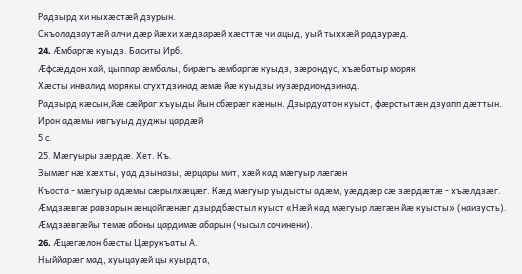Радзырд хи ныхæстæй дзурын.
Скъоладзаутæй алчи дæр йæхи хæдзарæй хæсттæ чи ацыд, уый тыххæй радзурæд.
24. Æмбаргæ куыдз. Баситы Ирб.
Æфсæддон хай, цыппар æмбалы, бирæгъ æмбаргæ куыдз, зæрондус, хъæбатыр моряк
Хæсты инвалид морякы сгухтдзинад æмæ йæ куыдзы иузæрдиондзинад.
Радзырд кæсын,йæ сæйраг хъуыды йын сбæрæг кæнын. Дзырдуатон куыст, фæрстытæн дзуапп дæттын.
Ирон адæмы ивгъуыд дуджы цардæй
5 с.
25. Мæгуыры зæрдæ. Хет. Къ.
Зымæг нæ хæхты, уад дзыназы, æрцары мит, хæй кад мæгуыр лæгæн
Къоста - мæгуыр адæмы сæрылхæцæг. Кæд мæгуыр уыдысты адæм, уæддæр сæ зæрдæтæ - хъæлдзæг.
Æмдзæвгæ равзарын æнцойгæнæг дзырдбæстыл куыст «Нæй кад мæгуыр лæгæн йæ куысты» (наизусть).
Æмдзæвгæйы темæ абоны цардимæ абарын (чысыл сочинени).
26. Æцæгæлон бæсты Цæрукъаты А.
Ныййарæг мад, хуыцауæй цы куырдта,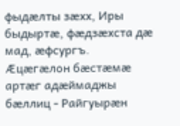фыдæлты зæхх, Иры быдыртæ, фæдзæхста дæ мад, æфсургъ.
Æцæгæлон бæстæмæ артæг адæймаджы бæллиц - Райгуырæн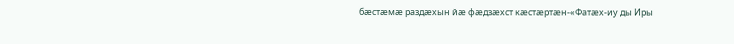бæстæмæ раздæхын йæ фæдзæхст кæстæртæн-«Фатæх-иу ды Иры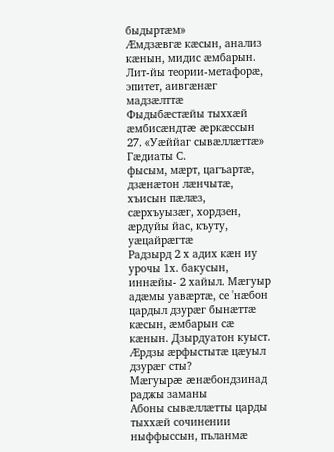быдыртæм»
Æмдзæвгæ кæсын, анализ кæнын, мидис æмбарын. Лит-йы теории-метафорæ, эпитет, аивгæнæг мадзæлттæ
Фыдыбæстæйы тыххæй æмбисæндтæ æркæссын
27. «Уæййаг сывæллæттæ» Гæдиаты С.
фысым, мæрт, цагъартæ, дзæнæтон лæнчытæ, хъисын пæлæз, сæрхъуызæг, хордзен, æрдуйы йас, къуту, уæцайрæгтæ
Радзырд 2 х адих кæн иу урочы 1х. бакусын, иннæйы- 2 хайыл. Мæгуыр адæмы уавæртæ, се 'нæбон цардыл дзурæг бынæттæ кæсын, æмбарын сæ кæнын. Дзырдуатон куыст. Æрдзы æрфыстытæ цæуыл дзурæг сты?
Мæгуырæ æнæбондзинад раджы заманы
Абоны сывæллæтты царды тыххæй сочинении ныффыссын, пъланмæ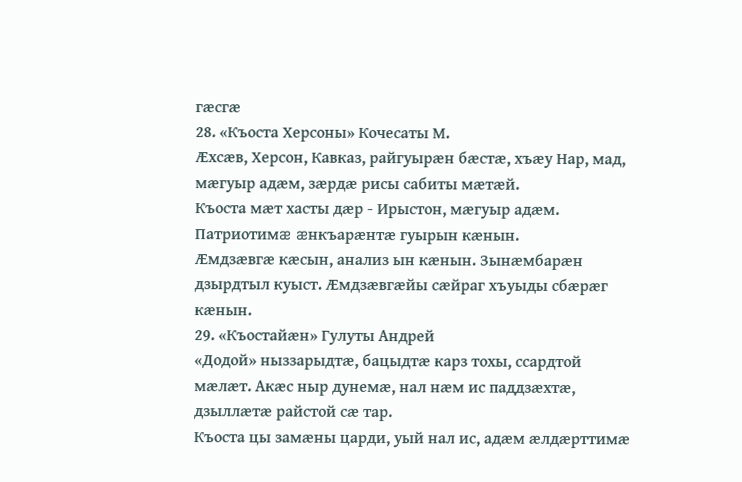гæсгæ
28. «Къоста Херсоны» Кочесаты М.
Æхсæв, Херсон, Кавказ, райгуырæн бæстæ, хъæу Нар, мад, мæгуыр адæм, зæрдæ рисы сабиты мæтæй.
Къоста мæт хасты дæр - Ирыстон, мæгуыр адæм. Патриотимæ æнкъарæнтæ гуырын кæнын.
Æмдзæвгæ кæсын, анализ ын кæнын. Зынæмбарæн дзырдтыл куыст. Æмдзæвгæйы сæйраг хъуыды сбæрæг кæнын.
29. «Къостайæн» Гулуты Андрей
«Додой» ныззарыдтæ, бацыдтæ карз тохы, ссардтой мæлæт. Акæс ныр дунемæ, нал нæм ис паддзæхтæ, дзыллæтæ райстой сæ тар.
Къоста цы замæны царди, уый нал ис, адæм æлдæрттимæ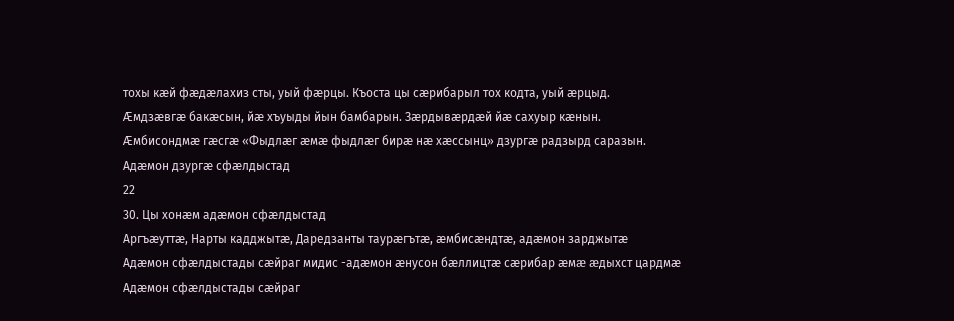тохы кæй фæдæлахиз сты, уый фæрцы. Къоста цы сæрибарыл тох кодта, уый æрцыд.
Æмдзæвгæ бакæсын, йæ хъуыды йын бамбарын. Зæрдывæрдæй йæ сахуыр кæнын.
Æмбисондмæ гæсгæ «Фыдлæг æмæ фыдлæг бирæ нæ хæссынц» дзургæ радзырд саразын.
Адæмон дзургæ сфæлдыстад
22
30. Цы хонæм адæмон сфæлдыстад
Аргъæуттæ, Нарты кадджытæ, Даредзанты таурæгътæ, æмбисæндтæ, адæмон зарджытæ
Адæмон сфæлдыстады сæйраг мидис -адæмон æнусон бæллицтæ сæрибар æмæ æдыхст цардмæ
Адæмон сфæлдыстады сæйраг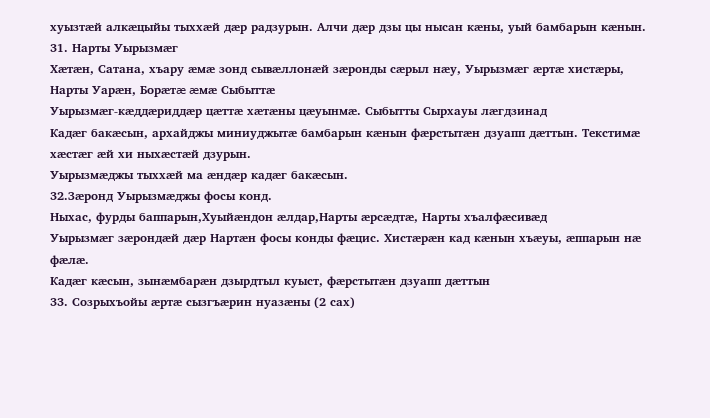хуызтæй алкæцыйы тыххæй дæр радзурын. Алчи дæр дзы цы нысан кæны, уый бамбарын кæнын.
31. Нарты Уырызмæг
Хæтæн, Сатана, хъару æмæ зонд сывæллонæй зæронды сæрыл нæу, Уырызмæг æртæ хистæры, Нарты Уарæн, Борæтæ æмæ Сыбыттæ
Уырызмæг-кæддæриддæр цæттæ хæтæны цæуынмæ. Сыбытты Сырхауы лæгдзинад
Кадæг бакæсын, архайджы миниуджытæ бамбарын кæнын фæрстытæн дзуапп дæттын. Текстимæ хæстæг æй хи ныхæстæй дзурын.
Уырызмæджы тыххæй ма æндæр кадæг бакæсын.
32.Зæронд Уырызмæджы фосы конд.
Ныхас, фурды баппарын,Хуыйæндон æлдар,Нарты æрсæдтæ, Нарты хъалфæсивæд
Уырызмæг зæрондæй дæр Нартæн фосы конды фæцис. Хистæрæн кад кæнын хъæуы, æппарын нæ фæлæ.
Кадæг кæсын, зынæмбарæн дзырдтыл куыст, фæрстытæн дзуапп дæттын
33. Созрыхъойы æртæ сызгъæрин нуазæны (2 сах)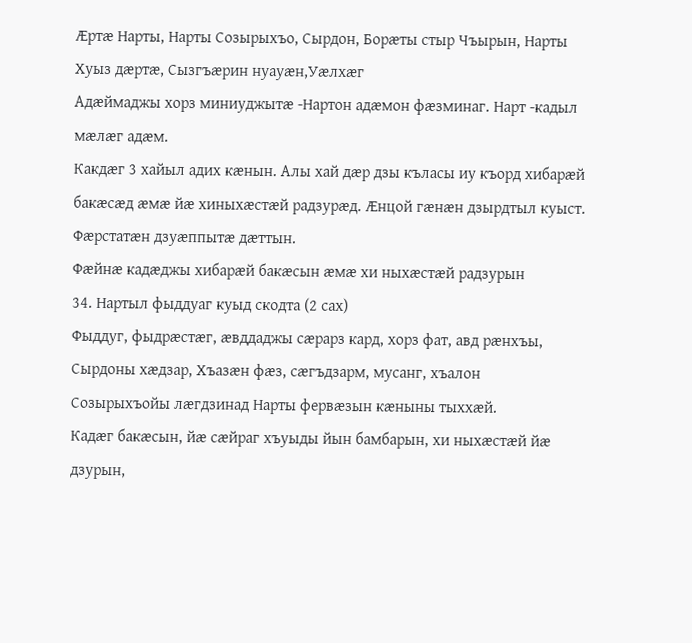Æртæ Нарты, Нарты Созырыхъо, Сырдон, Борæты стыр Чъырын, Нарты Хуыз дæртæ, Сызгъæрин нуауæн,Уæлхæг
Адæймаджы хорз миниуджытæ -Нартон адæмон фæзминаг. Нарт -кадыл мæлæг адæм.
Какдæг 3 хайыл адих кæнын. Алы хай дæр дзы къласы иу къорд хибарæй бакæсæд æмæ йæ хиныхæстæй радзурæд. Æнцой гæнæн дзырдтыл куыст. Фæрстатæн дзуæппытæ дæттын.
Фæйнæ кадæджы хибарæй бакæсын æмæ хи ныхæстæй радзурын
34. Нартыл фыддуаг куыд скодта (2 сах)
Фыддуг, фыдрæстæг, æвддаджы сæрарз кард, хорз фат, авд рæнхъы, Сырдоны хæдзар, Хъазæн фæз, сæгъдзарм, мусанг, хъалон
Созырыхъойы лæгдзинад Нарты фервæзын кæныны тыххæй.
Кадæг бакæсын, йæ сæйраг хъуыды йын бамбарын, хи ныхæстæй йæ дзурын,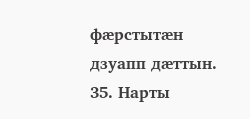фæрстытæн дзуапп дæттын.
35. Нарты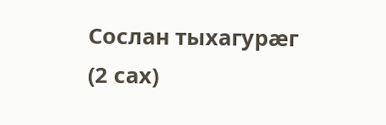Сослан тыхагурæг (2 сах)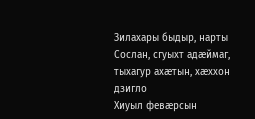Зилахары быдыр, нарты Сослан, сгуыхт адæймаг, тыхагур ахæтын, хæххон дзигло
Хиуыл февæрсын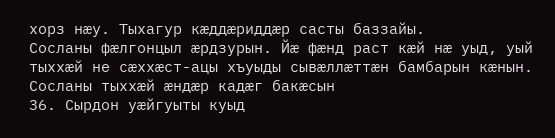хорз нæу. Тыхагур кæддæриддæр састы баззайы.
Сосланы фæлгонцыл æрдзурын. Йæ фæнд раст кæй нæ уыд, уый тыххæй не сæххæст-ацы хъуыды сывæллæттæн бамбарын кæнын.
Сосланы тыххæй æндæр кадæг бакæсын
36. Сырдон уæйгуыты куыд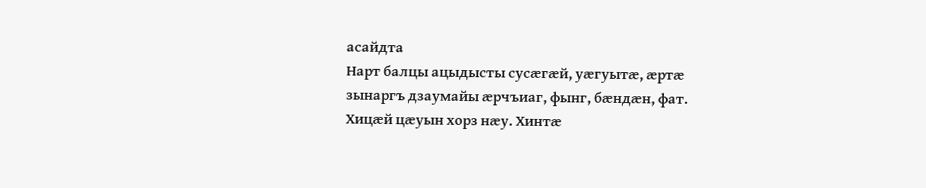асайдта
Нарт балцы ацыдысты сусæгæй, уæгуытæ, æртæ зынаргъ дзаумайы æрчъиаг, фынг, бæндæн, фат.
Хицæй цæуын хорз нæу. Хинтæ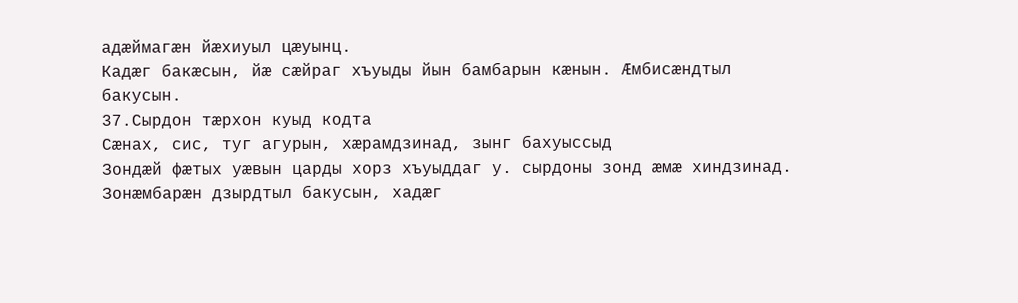адæймагæн йæхиуыл цæуынц.
Кадæг бакæсын, йæ сæйраг хъуыды йын бамбарын кæнын. Æмбисæндтыл бакусын.
37.Сырдон тæрхон куыд кодта
Сæнах, сис, туг агурын, хæрамдзинад, зынг бахуыссыд
Зондæй фæтых уæвын царды хорз хъуыддаг у. сырдоны зонд æмæ хиндзинад.
Зонæмбарæн дзырдтыл бакусын, хадæг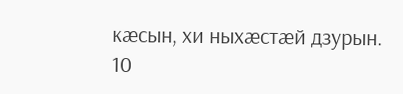кæсын, хи ныхæстæй дзурын.
10